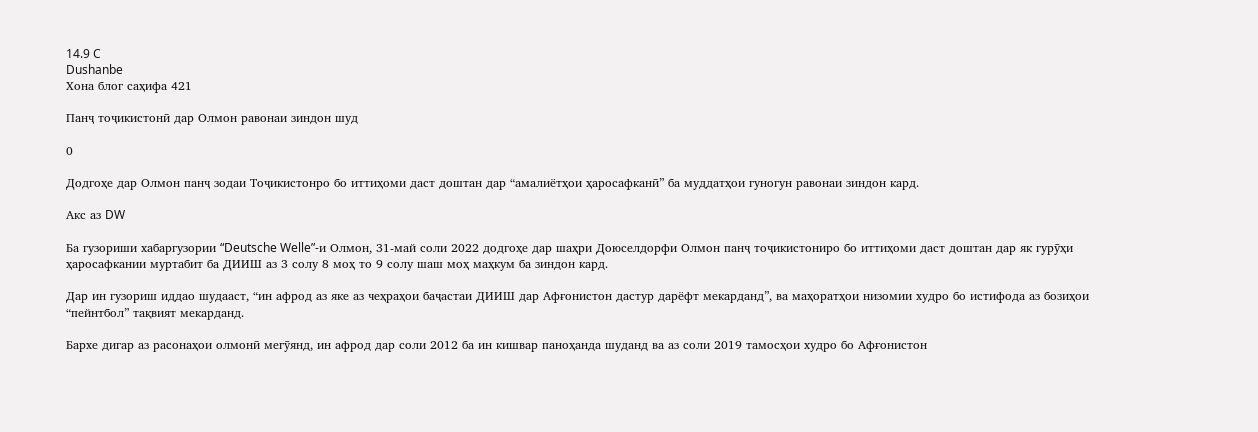14.9 C
Dushanbe
Хона блог саҳифа 421

Панҷ тоҷикистонӣ дар Олмон равонаи зиндон шуд

0

Додгоҳе дар Олмон панҷ зодаи Тоҷикистонро бо иттиҳоми даст доштан дар “амалиётҳои ҳаросафканӣ” ба муддатҳои гуногун равонаи зиндон кард.

Акс аз DW

Ба гузориши хабаргузории “Deutsche Welle”-и Олмон, 31-май соли 2022 додгоҳе дар шаҳри Доюселдорфи Олмон панҷ тоҷикистониро бо иттиҳоми даст доштан дар як гурӯҳи ҳаросафкании муртабит ба ДИИШ аз 3 солу 8 моҳ то 9 солу шаш моҳ маҳкум ба зиндон кард.

Дар ин гузориш иддао шудааст, “ин афрод аз яке аз чеҳраҳои баҷастаи ДИИШ дар Афғонистон дастур дарёфт мекарданд”, ва маҳоратҳои низомии худро бо истифода аз бозиҳои “пейнтбол” тақвият мекарданд.

Бархе дигар аз расонаҳои олмонӣ мегӯянд, ин афрод дар соли 2012 ба ин кишвар паноҳанда шуданд ва аз соли 2019 тамосҳои худро бо Афғонистон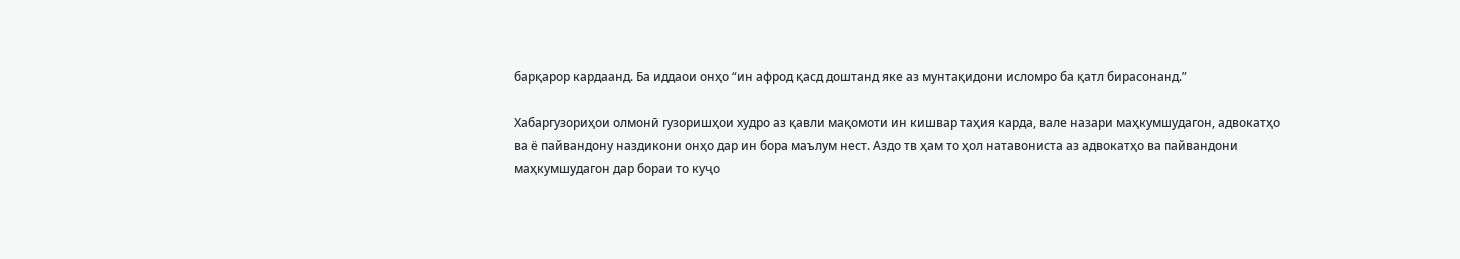барқарор кардаанд. Ба иддаои онҳо “ин афрод қасд доштанд яке аз мунтақидони исломро ба қатл бирасонанд.”

Хабаргузориҳои олмонӣ гузоришҳои худро аз қавли мақомоти ин кишвар таҳия карда, вале назари маҳкумшудагон, адвокатҳо ва ё пайвандону наздикони онҳо дар ин бора маълум нест. Аздо тв ҳам то ҳол натавониста аз адвокатҳо ва пайвандони маҳкумшудагон дар бораи то куҷо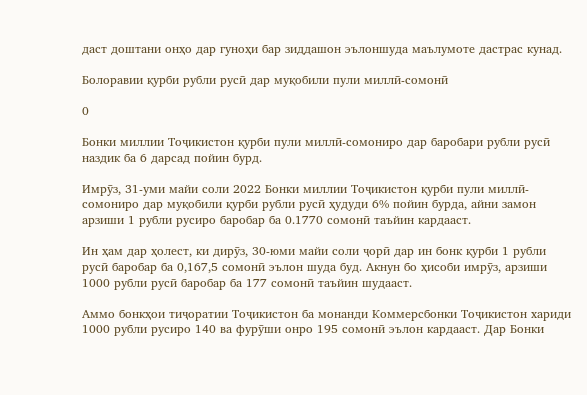даст доштани онҳо дар гуноҳи бар зиддашон эълоншуда маълумоте дастрас кунад.

Болоравии қурби рубли русӣ дар муқобили пули миллӣ-сомонӣ

0

Бонки миллии Тоҷикистон қурби пули миллӣ-сомониро дар баробари рубли русӣ наздик ба 6 дарсад пойин бурд.

Имрӯз, 31-уми майи соли 2022 Бонки миллии Тоҷикистон қурби пули миллӣ-сомониро дар муқобили қурби рубли русӣ ҳудуди 6% пойин бурда, айни замон арзиши 1 рубли русиро баробар ба 0.1770 сомонӣ таъйин кардааст.

Ин ҳам дар ҳолест, ки дирӯз, 30-юми майи соли ҷорӣ дар ин бонк қурби 1 рубли русӣ баробар ба 0,167,5 сомонӣ эълон шуда буд. Акнун бо ҳисоби имрӯз, арзиши 1000 рубли русӣ баробар ба 177 сомонӣ таъйин шудааст.

Аммо бонкҳои тиҷоратии Тоҷикистон ба монанди Коммерсбонки Тоҷикистон хариди 1000 рубли русиро 140 ва фурӯши онро 195 сомонӣ эълон кардааст. Дар Бонки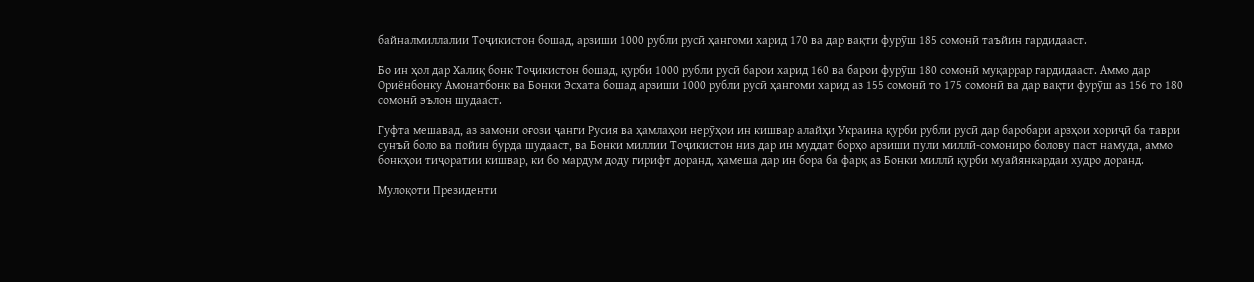байналмиллалии Тоҷикистон бошад, арзиши 1000 рубли русӣ ҳангоми харид 170 ва дар вақти фурӯш 185 сомонӣ таъйин гардидааст.

Бо ин ҳол дар Халиқ бонк Тоҷикистон бошад, қурби 1000 рубли русӣ барои харид 160 ва барои фурӯш 180 сомонӣ муқаррар гардидааст. Аммо дар Ориёнбонку Амонатбонк ва Бонки Эсхата бошад арзиши 1000 рубли русӣ ҳангоми харид аз 155 сомонӣ то 175 сомонӣ ва дар вақти фурӯш аз 156 то 180 сомонӣ эълон шудааст.

Гуфта мешавад, аз замони оғози ҷанги Русия ва ҳамлаҳои нерӯҳои ин кишвар алайҳи Украина қурби рубли русӣ дар баробари арзҳои хориҷӣ ба таври сунъӣ боло ва пойин бурда шудааст, ва Бонки миллии Тоҷикистон низ дар ин муддат борҳо арзиши пули миллӣ-сомониро болову паст намуда, аммо бонкҳои тиҷоратии кишвар, ки бо мардум доду гирифт доранд, ҳамеша дар ин бора ба фарқ аз Бонки миллӣ қурби муайянкардаи худро доранд.

Мулоқоти Президенти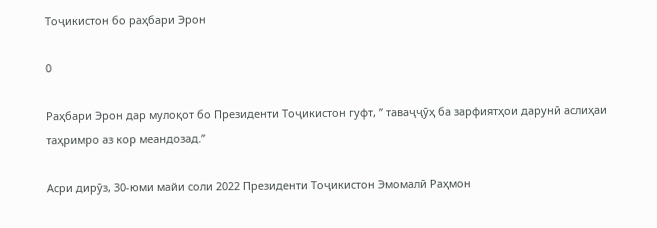Тоҷикистон бо раҳбари Эрон

0

Раҳбари Эрон дар мулоқот бо Президенти Тоҷикистон гуфт, ” таваҷҷӯҳ ба зарфиятҳои дарунӣ аслиҳаи таҳримро аз кор меандозад.”

Асри дирӯз, 30-юми майи соли 2022 Президенти Тоҷикистон Эмомалӣ Раҳмон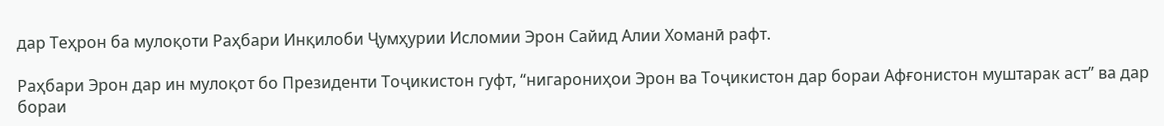дар Теҳрон ба мулоқоти Раҳбари Инқилоби Ҷумҳурии Исломии Эрон Сайид Алии Хоманӣ рафт.

Раҳбари Эрон дар ин мулоқот бо Президенти Тоҷикистон гуфт, “нигарониҳои Эрон ва Тоҷикистон дар бораи Афғонистон муштарак аст” ва дар бораи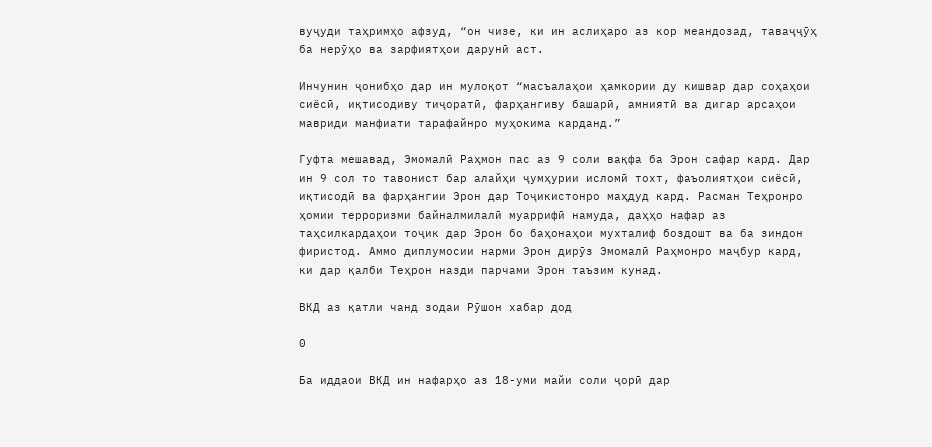вуҷуди таҳримҳо афзуд, “он чизе, ки ин аслиҳаро аз кор меандозад, таваҷҷӯҳ ба нерӯҳо ва зарфиятҳои дарунӣ аст.

Инчунин ҷонибҳо дар ин мулоқот “масъалаҳои ҳамкории ду кишвар дар соҳаҳои сиёсӣ, иқтисодиву тиҷоратӣ, фарҳангиву башарӣ, амниятӣ ва дигар арсаҳои мавриди манфиати тарафайнро муҳокима карданд.”

Гуфта мешавад, Эмомалӣ Раҳмон пас аз 9 соли вақфа ба Эрон сафар кард. Дар ин 9 сол то тавонист бар алайҳи ҷумҳурии исломӣ тохт, фаъолиятҳои сиёсӣ, иқтисодӣ ва фарҳангии Эрон дар Тоҷикистонро маҳдуд кард. Расман Теҳронро ҳомии терроризми байналмилалӣ муаррифӣ намуда, даҳҳо нафар аз таҳсилкардаҳои тоҷик дар Эрон бо баҳонаҳои мухталиф боздошт ва ба зиндон фиристод. Аммо диплумосии нарми Эрон дирӯз Эмомалӣ Раҳмонро маҷбур кард, ки дар қалби Теҳрон назди парчами Эрон таъзим кунад.

ВКД аз қатли чанд зодаи Рӯшон хабар дод

0

Ба иддаои ВКД ин нафарҳо аз 18-уми майи соли ҷорӣ дар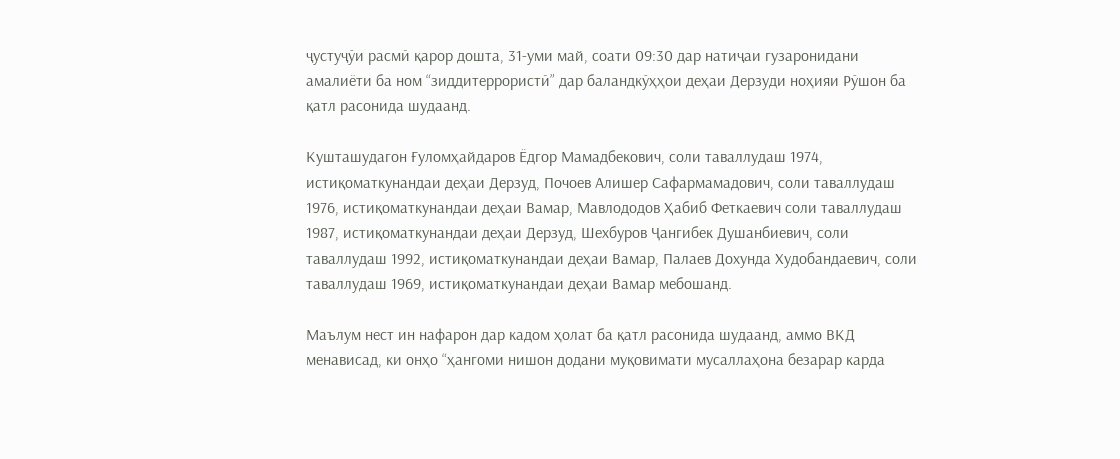ҷустуҷӯи расмӣ қарор дошта, 31-уми май, соати 09:30 дар натиҷаи гузаронидани амалиёти ба ном “зиддитеррористӣ” дар баландкӯҳҳои деҳаи Дерзуди ноҳияи Рӯшон ба қатл расонида шудаанд.

Кушташудагон Ғуломҳайдаров Ёдгор Мамадбекович, соли таваллудаш 1974, истиқоматкунандаи деҳаи Дерзуд, Почоев Алишер Сафармамадович, соли таваллудаш 1976, истиқоматкунандаи деҳаи Вамар, Мавлододов Ҳабиб Феткаевич соли таваллудаш 1987, истиқоматкунандаи деҳаи Дерзуд, Шехбуров Ҷангибек Душанбиевич, соли таваллудаш 1992, истиқоматкунандаи деҳаи Вамар, Палаев Дохунда Худобандаевич, соли таваллудаш 1969, истиқоматкунандаи деҳаи Вамар мебошанд.

Маълум нест ин нафарон дар кадом ҳолат ба қатл расонида шудаанд, аммо ВКД менависад, ки онҳо “ҳангоми нишон додани муқовимати мусаллаҳона безарар карда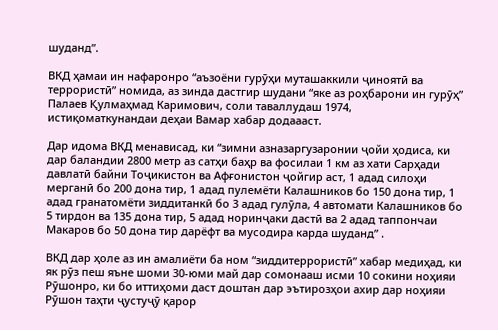шуданд”.

ВКД ҳамаи ин нафаронро “аъзоёни гурӯҳи муташаккили ҷиноятӣ ва террористӣ” номида, аз зинда дастгир шудани “яке аз роҳбарони ин гурӯҳ” Палаев Қулмаҳмад Каримович, соли таваллудаш 1974, истиқоматкунандаи деҳаи Вамар хабар додаааст.

Дар идома ВКД менависад, ки “зимни азназаргузаронии ҷойи ҳодиса, ки дар баландии 2800 метр аз сатҳи баҳр ва фосилаи 1 км аз хати Сарҳади давлатӣ байни Тоҷикистон ва Афғонистон ҷойгир аст, 1 адад силоҳи мерганӣ бо 200 дона тир, 1 адад пулемёти Калашников бо 150 дона тир, 1 адад гранатомёти зиддитанкӣ бо 3 адад гулӯла, 4 автомати Калашников бо 5 тирдон ва 135 дона тир, 5 адад норинҷаки дастӣ ва 2 адад таппончаи Макаров бо 50 дона тир дарёфт ва мусодира карда шуданд” .

ВКД дар ҳоле аз ин амалиёти ба ном “зиддитеррористӣ” хабар медиҳад, ки як рӯз пеш яъне шоми 30-юми май дар сомонааш исми 10 сокини ноҳияи Рӯшонро, ки бо иттиҳоми даст доштан дар эътирозҳои ахир дар ноҳияи Рӯшон таҳти ҷустуҷӯ қарор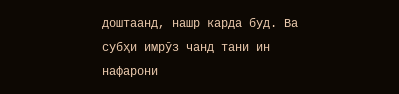доштаанд, нашр карда буд. Ва субҳи имрӯз чанд тани ин нафарони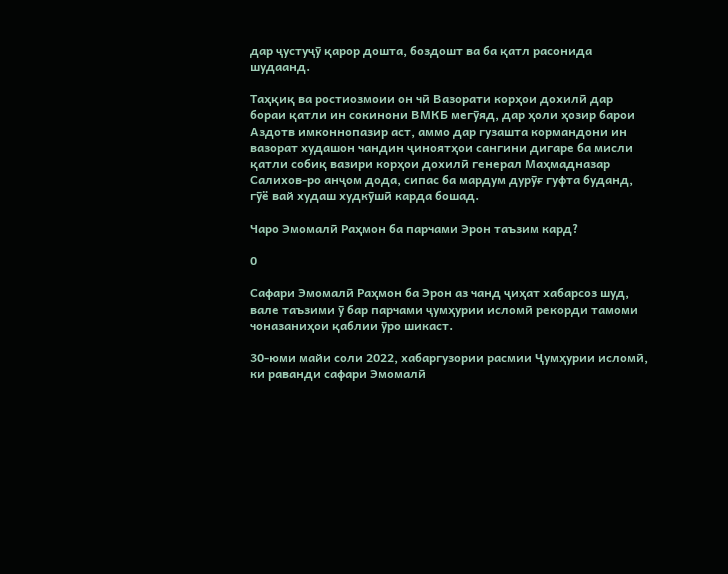дар ҷустуҷӯ қарор дошта, боздошт ва ба қатл расонида шудаанд.

Таҳқиқ ва ростиозмоии он чӣ Вазорати корҳои дохилӣ дар бораи қатли ин сокинони ВМКБ мегӯяд, дар ҳоли ҳозир барои Аздотв имконнопазир аст, аммо дар гузашта кормандони ин вазорат худашон чандин ҷиноятҳои сангини дигаре ба мисли қатли собиқ вазири корҳои дохилӣ генерал Маҳмадназар Салихов-ро анҷом дода, сипас ба мардум дурӯғ гуфта буданд, гӯё вай худаш худкӯшӣ карда бошад.

Чаро Эмомалӣ Раҳмон ба парчами Эрон таъзим кард?

0

Сафари Эмомалӣ Раҳмон ба Эрон аз чанд ҷиҳат хабарсоз шуд, вале таъзими ӯ бар парчами ҷумҳурии исломӣ рекорди тамоми чоназаниҳои қаблии ӯро шикаст.

30-юми майи соли 2022, хабаргузории расмии Ҷумҳурии исломӣ, ки раванди сафари Эмомалӣ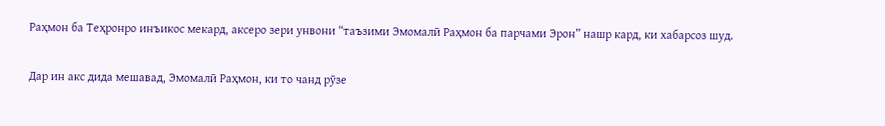Раҳмон ба Теҳронро инъикос мекард, аксеро зери унвони “таъзими Эмомалӣ Раҳмон ба парчами Эрон” нашр кард, ки хабарсоз шуд.

Дар ин акс дида мешавад, Эмомалӣ Раҳмон, ки то чанд рӯзе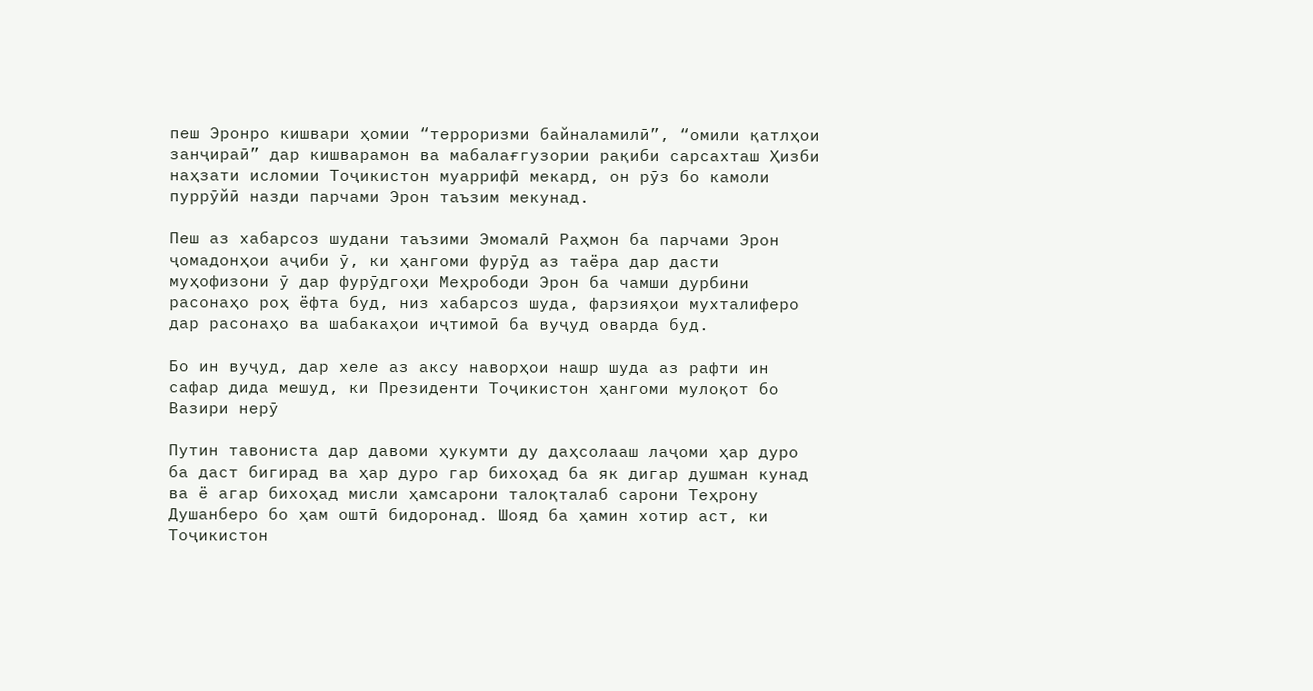пеш Эронро кишвари ҳомии “терроризми байналамилӣ”, “омили қатлҳои занҷираӣ” дар кишварамон ва мабалағгузории рақиби сарсахташ Ҳизби наҳзати исломии Тоҷикистон муаррифӣ мекард, он рӯз бо камоли пуррӯйӣ назди парчами Эрон таъзим мекунад.

Пеш аз хабарсоз шудани таъзими Эмомалӣ Раҳмон ба парчами Эрон ҷомадонҳои аҷиби ӯ, ки ҳангоми фурӯд аз таёра дар дасти муҳофизони ӯ дар фурӯдгоҳи Меҳрободи Эрон ба чамши дурбини расонаҳо роҳ ёфта буд, низ хабарсоз шуда, фарзияҳои мухталиферо дар расонаҳо ва шабакаҳои иҷтимоӣ ба вуҷуд оварда буд.

Бо ин вуҷуд, дар хеле аз аксу наворҳои нашр шуда аз рафти ин сафар дида мешуд, ки Президенти Тоҷикистон ҳангоми мулоқот бо Вазири нерӯ

Путин тавониста дар давоми ҳукумти ду даҳсолааш лаҷоми ҳар дуро ба даст бигирад ва ҳар дуро гар бихоҳад ба як дигар душман кунад ва ё агар бихоҳад мисли ҳамсарони талоқталаб сарони Теҳрону Душанберо бо ҳам оштӣ бидоронад. Шояд ба ҳамин хотир аст, ки Тоҷикистон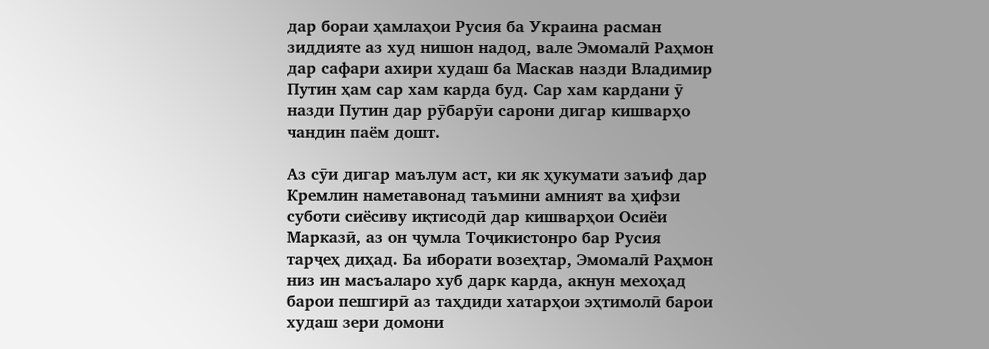дар бораи ҳамлаҳои Русия ба Украина расман зиддияте аз худ нишон надод, вале Эмомалӣ Раҳмон дар сафари ахири худаш ба Маскав назди Владимир Путин ҳам сар хам карда буд. Сар хам кардани ӯ назди Путин дар рӯбарӯи сарони дигар кишварҳо чандин паём дошт.

Аз сӯи дигар маълум аст, ки як ҳукумати заъиф дар Кремлин наметавонад таъмини амният ва ҳифзи суботи сиёсиву иқтисодӣ дар кишварҳои Осиёи Марказӣ, аз он ҷумла Тоҷикистонро бар Русия тарҷеҳ диҳад. Ба иборати возеҳтар, Эмомалӣ Раҳмон низ ин масъаларо хуб дарк карда, акнун мехоҳад барои пешгирӣ аз таҳдиди хатарҳои эҳтимолӣ барои худаш зери домони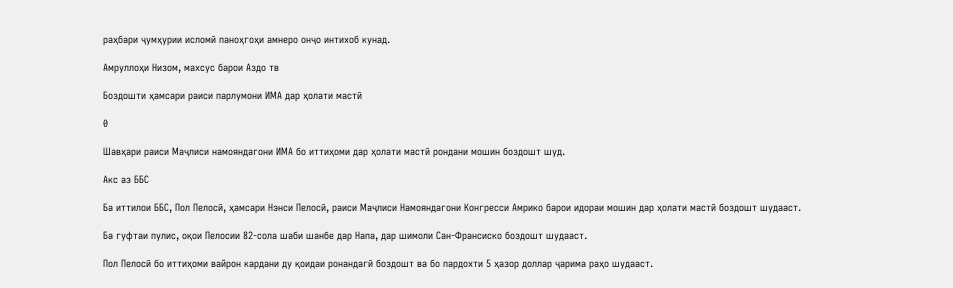раҳбари ҷумҳурии исломӣ паноҳгоҳи амнеро онҷо интихоб кунад.

Амруллоҳи Низом, махсус барои Аздо тв

Боздошти ҳамсари раиси парлумони ИМА дар ҳолати мастӣ

0

Шавҳари раиси Маҷлиси намояндагони ИМА бо иттиҳоми дар ҳолати мастӣ рондани мошин боздошт шуд.

Акс аз ББС

Ба иттилои ББС, Пол Пелосӣ, ҳамсари Нэнси Пелосӣ, раиси Маҷлиси Намояндагони Конгресси Амрико барои идораи мошин дар ҳолати мастӣ боздошт шудааст.

Ба гуфтаи пулис, оқои Пелосии 82-сола шаби шанбе дар Напа, дар шимоли Сан-Франсиско боздошт шудааст.

Пол Пелосӣ бо иттиҳоми вайрон кардани ду қоидаи ронандагӣ боздошт ва бо пардохти 5 ҳазор доллар ҷарима раҳо шудааст.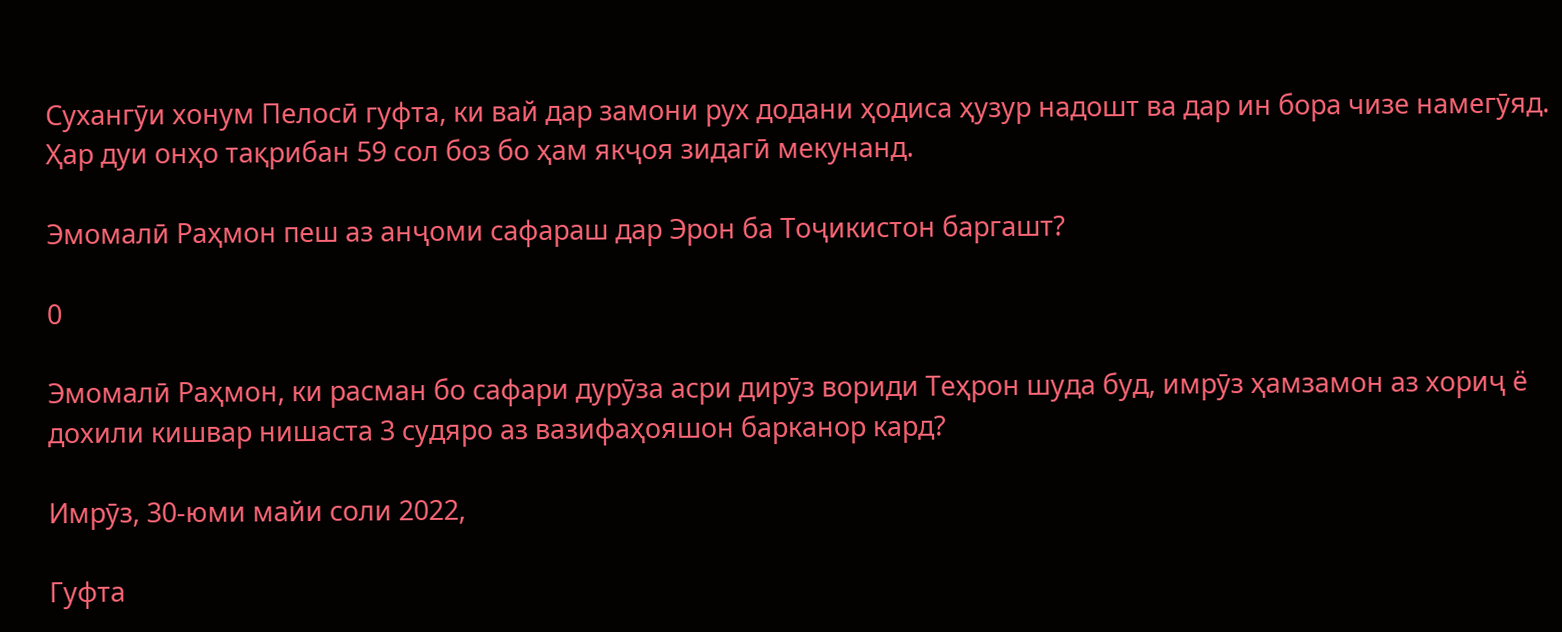Сухангӯи хонум Пелосӣ гуфта, ки вай дар замони рух додани ҳодиса ҳузур надошт ва дар ин бора чизе намегӯяд. Ҳар дуи онҳо тақрибан 59 сол боз бо ҳам якҷоя зидагӣ мекунанд.

Эмомалӣ Раҳмон пеш аз анҷоми сафараш дар Эрон ба Тоҷикистон баргашт?

0

Эмомалӣ Раҳмон, ки расман бо сафари дурӯза асри дирӯз вориди Теҳрон шуда буд, имрӯз ҳамзамон аз хориҷ ё дохили кишвар нишаста 3 судяро аз вазифаҳояшон барканор кард?

Имрӯз, 30-юми майи соли 2022,

Гуфта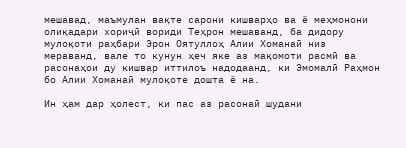мешавад, маъмулан вақте сарони кишварҳо ва ё меҳмонони олиқадари хориҷӣ вориди Теҳрон мешаванд, ба дидору мулоқоти раҳбари Эрон Оятуллоҳ Алии Хоманаӣ низ мераванд, вале то кунун ҳеч яке аз мақомоти расмӣ ва расонаҳои ду кишвар иттилоъ надодаанд, ки Эмомалӣ Раҳмон бо Алии Хоманаӣ мулоқоте дошта ё на.

Ин ҳам дар ҳолест, ки пас аз расонаӣ шудани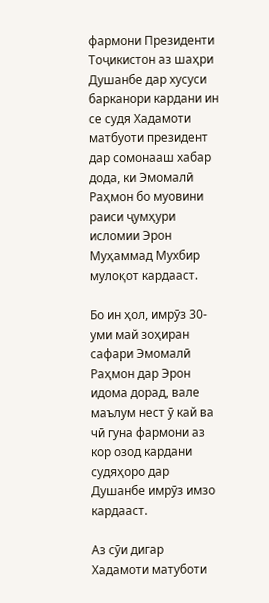фармони Президенти Тоҷикистон аз шаҳри Душанбе дар хусуси барканори кардани ин се судя Хадамоти матбуоти президент дар сомонааш хабар дода, ки Эмомалӣ Раҳмон бо муовини раиси ҷумҳури исломии Эрон Муҳаммад Мухбир мулоқот кардааст.

Бо ин ҳол, имрӯз 30-уми май зоҳиран сафари Эмомалӣ Раҳмон дар Эрон идома дорад, вале маълум нест ӯ кай ва чӣ гуна фармони аз кор озод кардани судяҳоро дар Душанбе имрӯз имзо кардааст.

Аз сӯи дигар Хадамоти матуботи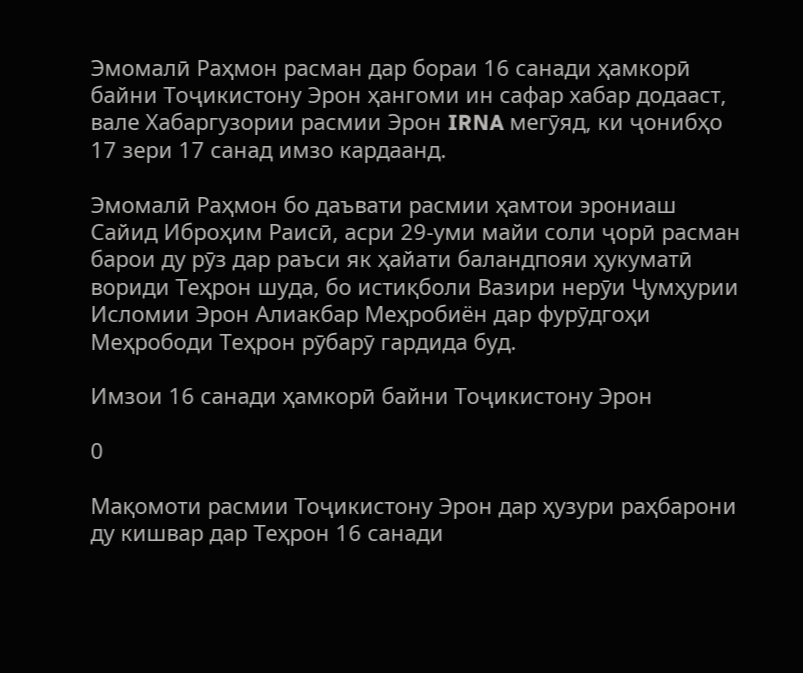Эмомалӣ Раҳмон расман дар бораи 16 санади ҳамкорӣ байни Тоҷикистону Эрон ҳангоми ин сафар хабар додааст, вале Хабаргузории расмии Эрон IRNA мегӯяд, ки ҷонибҳо 17 зери 17 санад имзо кардаанд.

Эмомалӣ Раҳмон бо даъвати расмии ҳамтои эрониаш Сайид Иброҳим Раисӣ, асри 29-уми майи соли ҷорӣ расман барои ду рӯз дар раъси як ҳайати баландпояи ҳукуматӣ вориди Теҳрон шуда, бо истиқболи Вазири нерӯи Ҷумҳурии Исломии Эрон Алиакбар Меҳробиён дар фурӯдгоҳи Меҳрободи Теҳрон рӯбарӯ гардида буд.

Имзои 16 санади ҳамкорӣ байни Тоҷикистону Эрон

0

Мақомоти расмии Тоҷикистону Эрон дар ҳузури раҳбарони ду кишвар дар Теҳрон 16 санади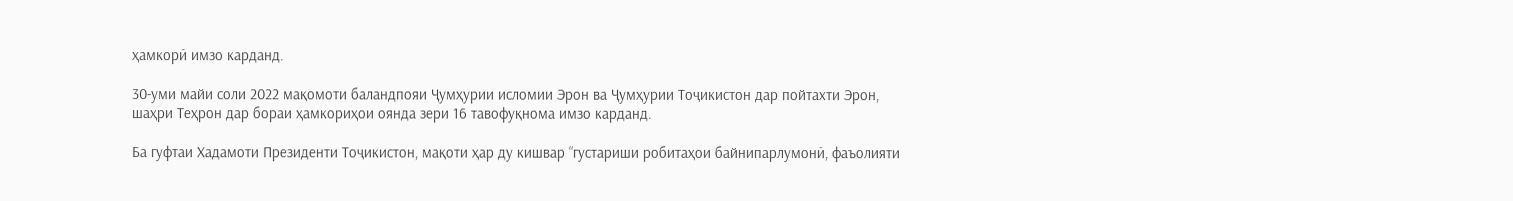ҳамкорӣ имзо карданд.

30-уми майи соли 2022 мақомоти баландпояи Ҷумҳурии исломии Эрон ва Ҷумҳурии Тоҷикистон дар пойтахти Эрон, шаҳри Теҳрон дар бораи ҳамкориҳои оянда зери 16 тавофуқнома имзо карданд.

Ба гуфтаи Хадамоти Президенти Тоҷикистон, мақоти ҳар ду кишвар “густариши робитаҳои байнипарлумонӣ, фаъолияти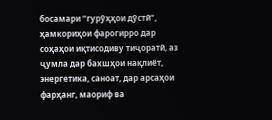босамари “гурӯҳҳои дӯстӣ”, ҳамкориҳои фарогирро дар соҳаҳои иқтисодиву тиҷоратӣ, аз ҷумла дар бахшҳои нақлиёт, энергетика, саноат, дар арсаҳои фарҳанг, маориф ва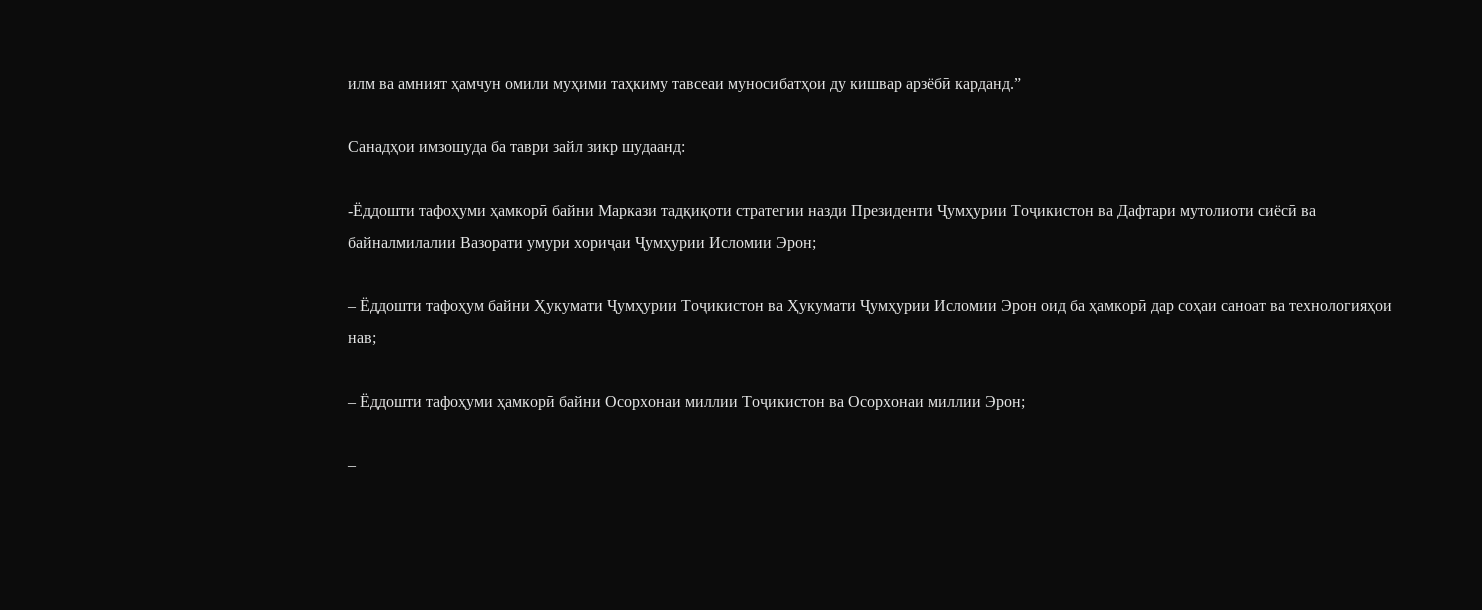илм ва амният ҳамчун омили муҳими таҳкиму тавсеаи муносибатҳои ду кишвар арзёбӣ карданд.”

Санадҳои имзошуда ба таври зайл зикр шудаанд:

-Ёддошти тафоҳуми ҳамкорӣ байни Маркази тадқиқоти стратегии назди Президенти Ҷумҳурии Тоҷикистон ва Дафтари мутолиоти сиёсӣ ва байналмилалии Вазорати умури хориҷаи Ҷумҳурии Исломии Эрон;

– Ёддошти тафоҳум байни Ҳукумати Ҷумҳурии Тоҷикистон ва Ҳукумати Ҷумҳурии Исломии Эрон оид ба ҳамкорӣ дар соҳаи саноат ва технологияҳои нав;

– Ёддошти тафоҳуми ҳамкорӣ байни Осорхонаи миллии Тоҷикистон ва Осорхонаи миллии Эрон;

–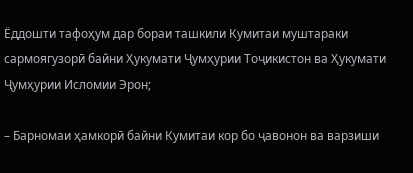Ёддошти тафоҳум дар бораи ташкили Кумитаи муштараки сармоягузорӣ байни Ҳукумати Ҷумҳурии Тоҷикистон ва Ҳукумати Ҷумҳурии Исломии Эрон;

– Барномаи ҳамкорӣ байни Кумитаи кор бо ҷавонон ва варзиши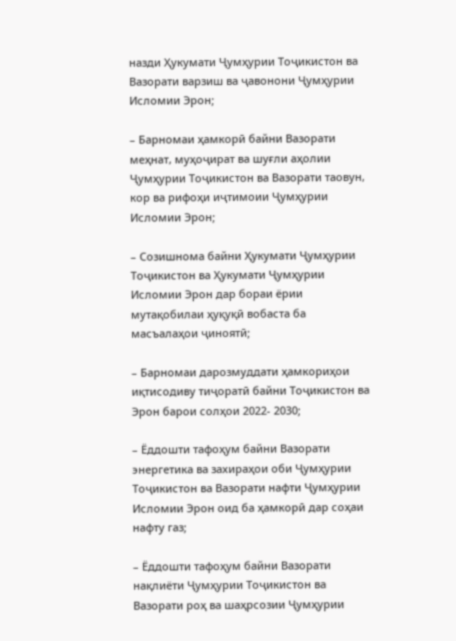назди Ҳукумати Ҷумҳурии Тоҷикистон ва Вазорати варзиш ва ҷавонони Ҷумҳурии Исломии Эрон;

– Барномаи ҳамкорӣ байни Вазорати меҳнат, муҳоҷират ва шуғли аҳолии Ҷумҳурии Тоҷикистон ва Вазорати таовун, кор ва рифоҳи иҷтимоии Ҷумҳурии Исломии Эрон;

– Созишнома байни Ҳукумати Ҷумҳурии Тоҷикистон ва Ҳукумати Ҷумҳурии Исломии Эрон дар бораи ёрии мутақобилаи ҳуқуқӣ вобаста ба масъалаҳои ҷиноятӣ;

– Барномаи дарозмуддати ҳамкориҳои иқтисодиву тиҷоратӣ байни Тоҷикистон ва Эрон барои солҳои 2022- 2030;

– Ёддошти тафоҳум байни Вазорати энергетика ва захираҳои оби Ҷумҳурии Тоҷикистон ва Вазорати нафти Ҷумҳурии Исломии Эрон оид ба ҳамкорӣ дар соҳаи нафту газ;

– Ёддошти тафоҳум байни Вазорати нақлиёти Ҷумҳурии Тоҷикистон ва Вазорати роҳ ва шаҳрсозии Ҷумҳурии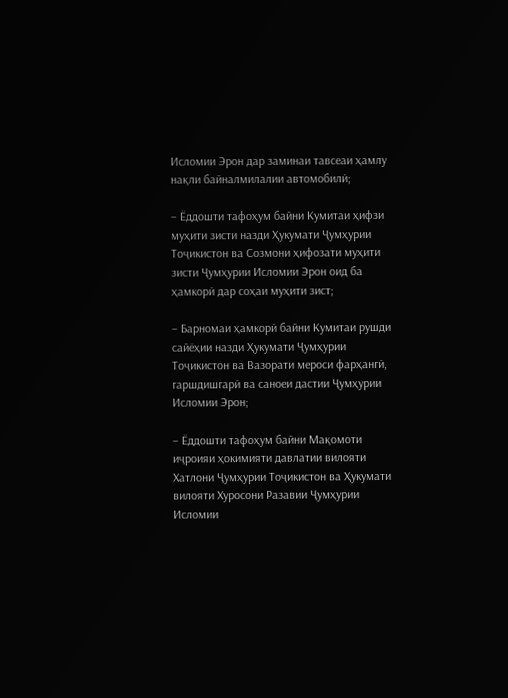Исломии Эрон дар заминаи тавсеаи ҳамлу нақли байналмилалии автомобилӣ;

– Ёддошти тафоҳум байни Кумитаи ҳифзи муҳити зисти назди Ҳукумати Ҷумҳурии Тоҷикистон ва Созмони ҳифозати муҳити зисти Ҷумҳурии Исломии Эрон оид ба ҳамкорӣ дар соҳаи муҳити зист;

– Барномаи ҳамкорӣ байни Кумитаи рушди сайёҳии назди Ҳукумати Ҷумҳурии Тоҷикистон ва Вазорати мероси фарҳангӣ, гаршдишгарӣ ва саноеи дастии Ҷумҳурии Исломии Эрон;

– Ёддошти тафоҳум байни Мақомоти иҷроияи ҳокимияти давлатии вилояти Хатлони Ҷумҳурии Тоҷикистон ва Ҳукумати вилояти Хуросони Разавии Ҷумҳурии Исломии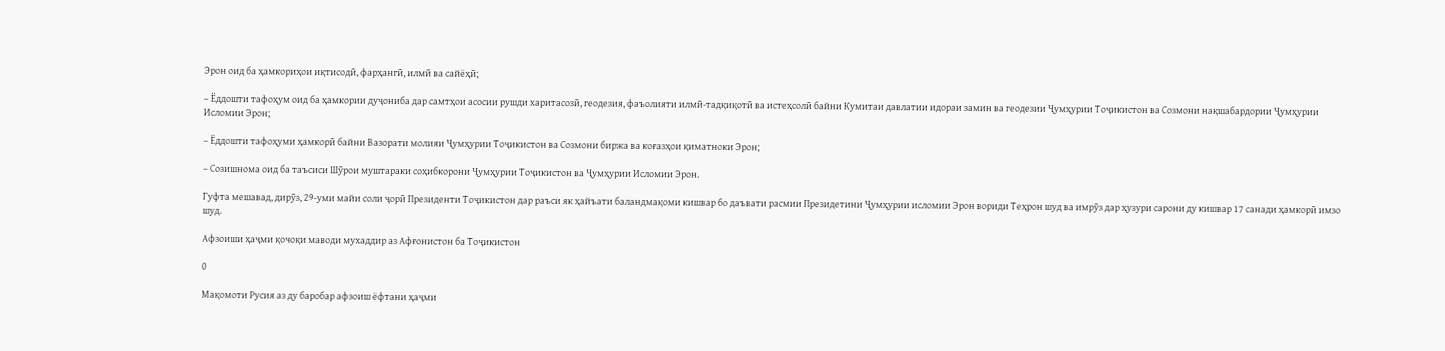Эрон оид ба ҳамкориҳои иқтисодӣ, фарҳангӣ, илмӣ ва сайёҳӣ;

– Ёддошти тафоҳум оид ба ҳамкории дуҷониба дар самтҳои асосии рушди харитасозӣ, геодезия, фаъолияти илмӣ-тадқиқотӣ ва истеҳсолӣ байни Кумитаи давлатии идораи замин ва геодезии Ҷумҳурии Тоҷикистон ва Созмони нақшабардории Ҷумҳурии Исломии Эрон;

– Ёддошти тафоҳуми ҳамкорӣ байни Вазорати молияи Ҷумҳурии Тоҷикистон ва Созмони биржа ва коғазҳои қиматноки Эрон;

– Созишнома оид ба таъсиси Шӯрои муштараки соҳибкорони Ҷумҳурии Тоҷикистон ва Ҷумҳурии Исломии Эрон.

Гуфта мешавад, дирӯз, 29-уми майи соли ҷорӣ Президенти Тоҷикистон дар раъси як ҳайъати баландмақоми кишвар бо даъвати расмии Президетини Ҷумҳурии исломии Эрон вориди Теҳрон шуд ва имрӯз дар ҳузури сарони ду кишвар 17 санади ҳамкорӣ имзо шуд.

Афзоиши ҳаҷми қочоқи маводи мухаддир аз Афғонистон ба Тоҷикистон

0

Мақомоти Русия аз ду баробар афзоиш ёфтани ҳаҷми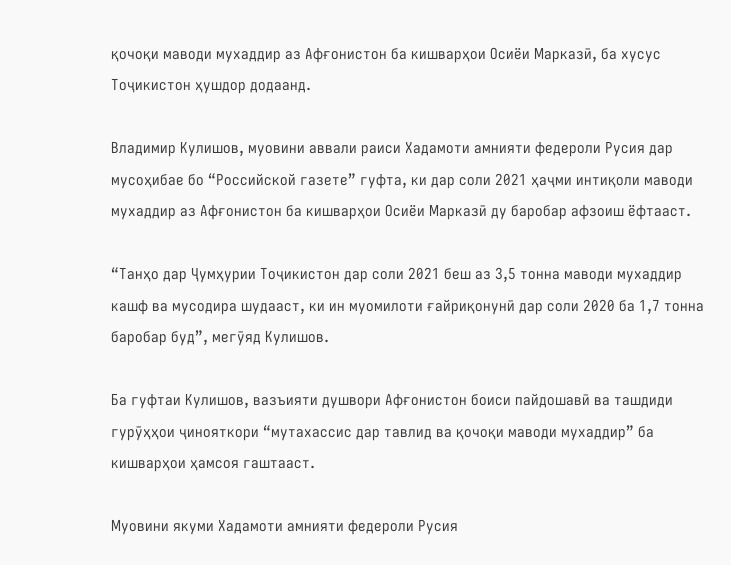қочоқи маводи мухаддир аз Афғонистон ба кишварҳои Осиёи Марказӣ, ба хусус Тоҷикистон ҳушдор додаанд.

Владимир Кулишов, муовини аввали раиси Хадамоти амнияти федероли Русия дар мусоҳибае бо “Российской газете” гуфта, ки дар соли 2021 ҳаҷми интиқоли маводи мухаддир аз Афғонистон ба кишварҳои Осиёи Марказӣ ду баробар афзоиш ёфтааст.

“Танҳо дар Ҷумҳурии Тоҷикистон дар соли 2021 беш аз 3,5 тонна маводи мухаддир кашф ва мусодира шудааст, ки ин муомилоти ғайриқонунӣ дар соли 2020 ба 1,7 тонна баробар буд”, мегӯяд Кулишов.

Ба гуфтаи Кулишов, вазъияти душвори Афғонистон боиси пайдошавӣ ва ташдиди гурӯҳҳои ҷинояткори “мутахассис дар тавлид ва қочоқи маводи мухаддир” ба кишварҳои ҳамсоя гаштааст.

Муовини якуми Хадамоти амнияти федероли Русия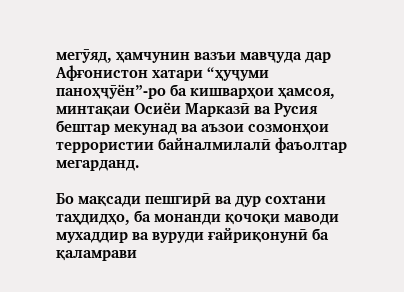мегӯяд, ҳамчунин вазъи мавҷуда дар Афғонистон хатари “ҳуҷуми паноҳҷӯён”-ро ба кишварҳои ҳамсоя, минтақаи Осиёи Марказӣ ва Русия бештар мекунад ва аъзои созмонҳои террористии байналмилалӣ фаъолтар мегарданд.

Бо мақсади пешгирӣ ва дур сохтани таҳдидҳо, ба монанди қочоқи маводи мухаддир ва вуруди ғайриқонунӣ ба қаламрави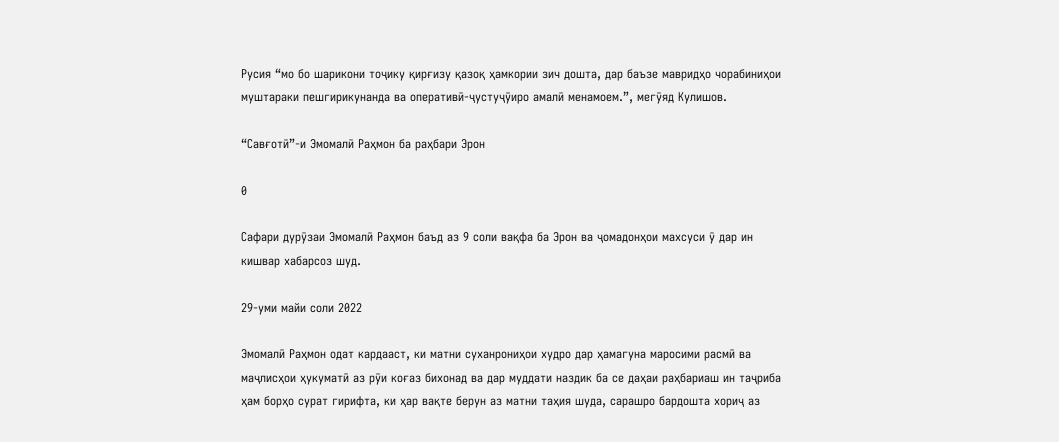Русия “мо бо шарикони тоҷику қирғизу қазоқ ҳамкории зич дошта, дар баъзе мавридҳо чорабиниҳои муштараки пешгирикунанда ва оперативӣ-ҷустуҷӯиро амалӣ менамоем.”, мегӯяд Кулишов.

“Савғотӣ”-и Эмомалӣ Раҳмон ба раҳбари Эрон

0

Сафари дурӯзаи Эмомалӣ Раҳмон баъд аз 9 соли вақфа ба Эрон ва ҷомадонҳои махсуси ӯ дар ин кишвар хабарсоз шуд.

29-уми майи соли 2022

Эмомалӣ Раҳмон одат кардааст, ки матни суханрониҳои худро дар ҳамагуна маросими расмӣ ва маҷлисҳои ҳукуматӣ аз рӯи коғаз бихонад ва дар муддати наздик ба се даҳаи раҳбариаш ин таҷриба ҳам борҳо сурат гирифта, ки ҳар вақте берун аз матни таҳия шуда, сарашро бардошта хориҷ аз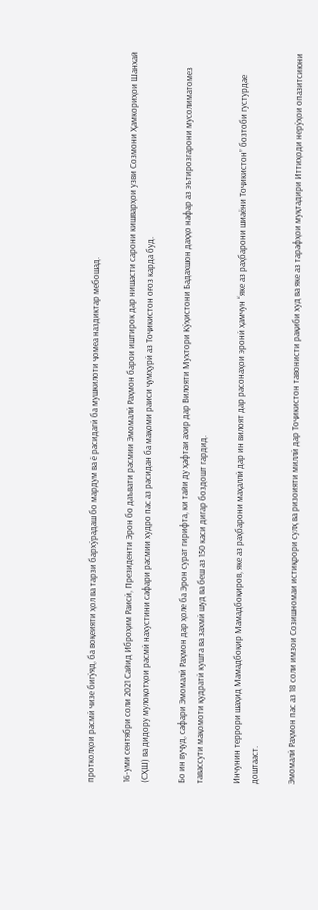протколҳои расмӣ чизе бигӯяд, ба воқеияти ҳол ва тарзи бархӯрадаш бо мардум ва ё расидагӣ ба мушкилоти ҷомеа наздиктар мебошад.

16-уми сентябри соли 2021 Сайид Иброҳим Раисӣ, Президенти Эрон бо даъвати расмии Эмомалӣ Раҳмон барои иштирок дар нишасти сарони кишварҳои узви Созмони Ҳамкориҳои Шанхай (СҲШ) ва дидору мулоқотҳои расмӣ нахустини сафари расмии худро пас аз расидан ба мақоми раиси ҷумҳурӣ аз Тоҷикистон оғоз карда буд.

Бо ин вуҷуд, сафари Эмомалӣ Раҳмон дар ҳоле ба Эрон сурат гирифта, ки тайи ду ҳафтаи ахир дар Вилояти Мухтори Кӯҳистони Бадахшон даҳҳо нафар аз эътирозгарони мусолиматомез тавассути мақомоти қудратӣ кушта ва захмӣ шуд ва беш аз 150 каси дигар боздошт гардид.

Инчунин террори шаҳид Мамадбоқир Мамадбоқиров, яке аз раҳбарони маҳаллӣ дар ин вилоят дар расонаҳои эронӣ ҳамчун “яке аз раҳбарони шиаёни Тоҷикистон” бозтоби густурдае доштааст.

Эмомалӣ Раҳмон пас аз 18 соли имзои Созишномаи истиқрори сулҳ ва ризоияти миллӣ дар Тоҷикистон тавонисти рақиби худ ва яке аз тарафҳои муқтадири Иттиҳоди нерӯҳои опазитсиюни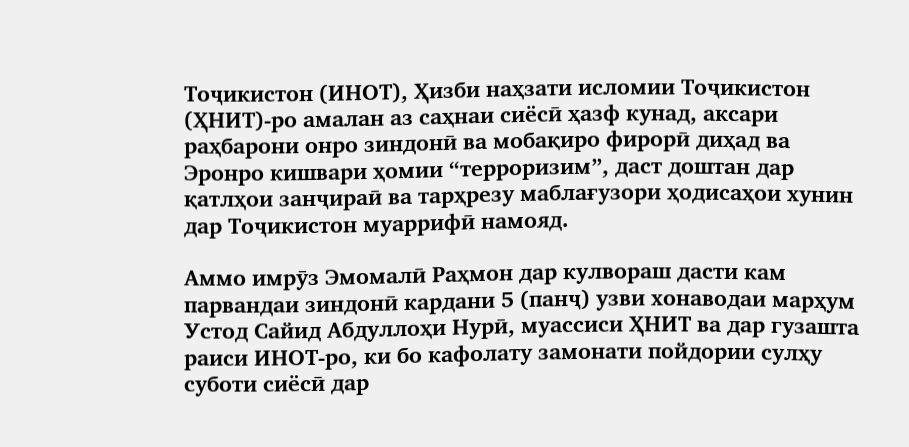Тоҷикистон (ИНОТ), Ҳизби наҳзати исломии Тоҷикистон (ҲНИТ)-ро амалан аз саҳнаи сиёсӣ ҳазф кунад, аксари раҳбарони онро зиндонӣ ва мобақиро фирорӣ диҳад ва Эронро кишвари ҳомии “терроризим”, даст доштан дар қатлҳои занҷираӣ ва тарҳрезу маблағузори ҳодисаҳои хунин дар Тоҷикистон муаррифӣ намояд.

Аммо имрӯз Эмомалӣ Раҳмон дар кулвораш дасти кам парвандаи зиндонӣ кардани 5 (панҷ) узви хонаводаи марҳум Устод Сайид Абдуллоҳи Нурӣ, муассиси ҲНИТ ва дар гузашта раиси ИНОТ-ро, ки бо кафолату замонати пойдории сулҳу суботи сиёсӣ дар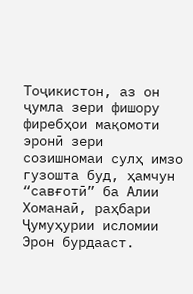Тоҷикистон, аз он ҷумла зери фишору фиребҳои мақомоти эронӣ зери созишномаи сулҳ имзо гузошта буд, ҳамчун “савғотӣ” ба Алии Хоманаӣ, раҳбари Ҷумуҳурии исломии Эрон бурдааст.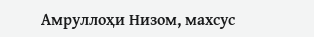Амруллоҳи Низом, махсус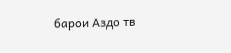барои Аздо тв